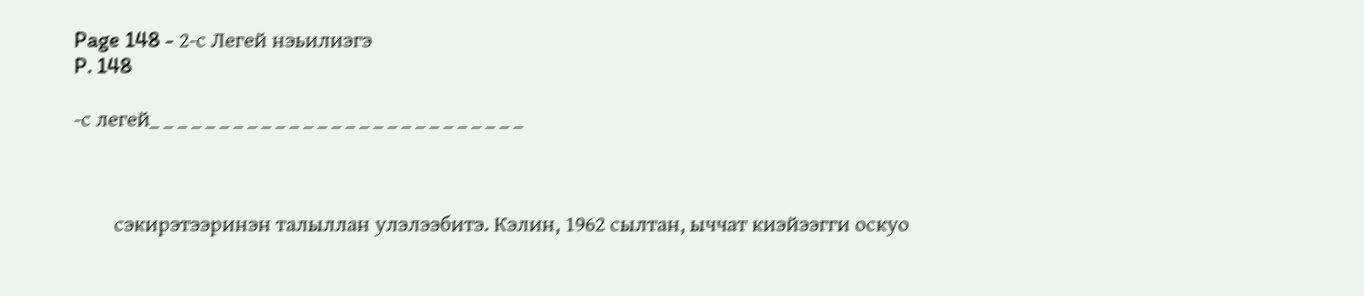Page 148 - 2-с Легей нэьилиэгэ
P. 148

-с легей_ _ _ _ _ _ _ _ _ _ _ _ _ _ _ _ _ _ _ _ _ _ _ _ _ _ _



        сэкирэтээринэн талыллан улэлээбитэ. Кэлин, 1962 сылтан, ыччат киэйээгги оскуо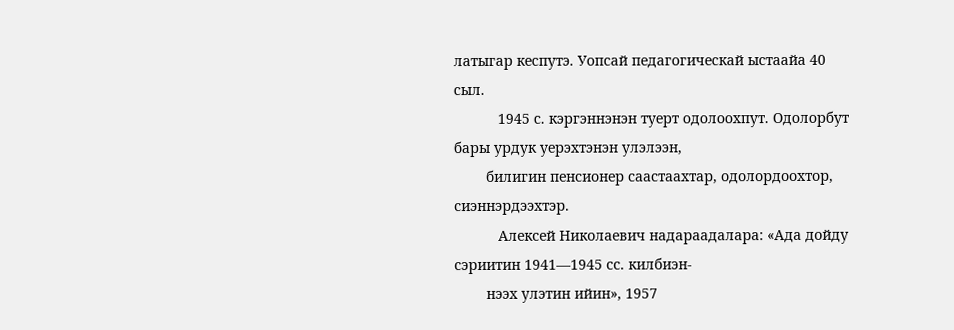латыгар кеспутэ. Уопсай педагогическай ыстаайа 40 сыл.
           1945 с. кэргэннэнэн туерт одолоохпут. Одолорбут бары урдук уерэхтэнэн улэлээн,
        билигин пенсионер саастаахтар, одолордоохтор, сиэннэрдээхтэр.
           Алексей Николаевич надараадалара: «Ада дойду сэриитин 1941—1945 сс. килбиэн-
        нээх улэтин ийин», 1957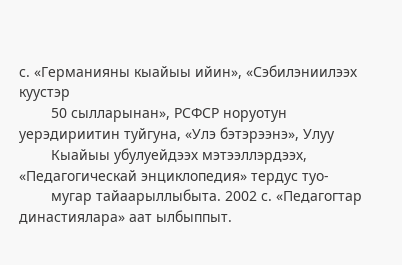с. «Германияны кыайыы ийин», «Сэбилэниилээх куустэр
        50 сылларынан», РСФСР норуотун уерэдириитин туйгуна, «Улэ бэтэрээнэ», Улуу
        Кыайыы убулуейдээх мэтээллэрдээх, «Педагогическай энциклопедия» тердус туо-
        мугар тайаарыллыбыта. 2002 с. «Педагогтар династиялара» аат ылбыппыт.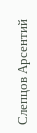Слепцов Арсентий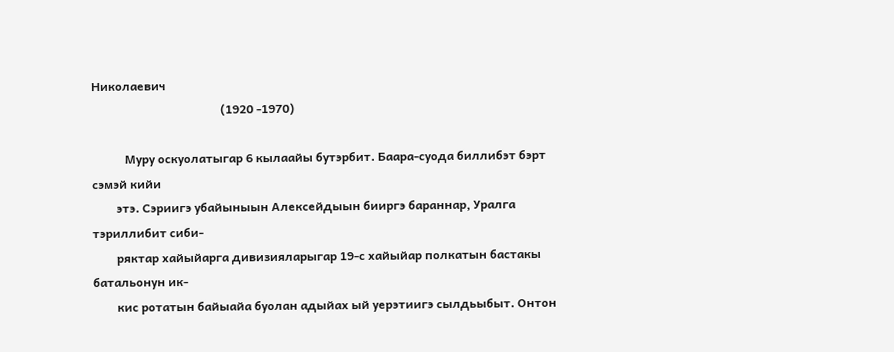Николаевич
                                           (1920 -1970)

           Муру оскуолатыгар 6 кылаайы бутэрбит. Баара-суода биллибэт бэрт сэмэй кийи
        этэ. Сэриигэ убайыныын Алексейдыын бииргэ бараннар, Уралга тэриллибит сиби-
        ряктар хайыйарга дивизияларыгар 19-с хайыйар полкатын бастакы батальонун ик-
        кис ротатын байыайа буолан адыйах ый уерэтиигэ сылдьыбыт. Онтон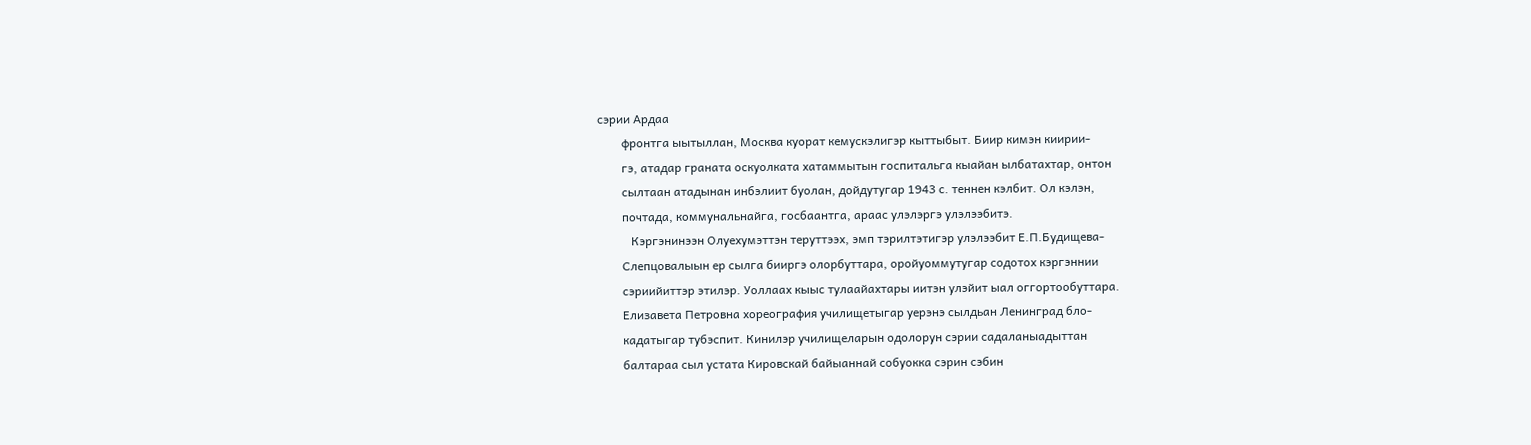сэрии Ардаа
        фронтга ыытыллан, Москва куорат кемускэлигэр кыттыбыт. Биир кимэн киирии-
        гэ, атадар граната оскуолката хатаммытын госпитальга кыайан ылбатахтар, онтон
        сылтаан атадынан инбэлиит буолан, дойдутугар 1943 с. теннен кэлбит. Ол кэлэн,
        почтада, коммунальнайга, госбаантга, араас улэлэргэ улэлээбитэ.
           Кэргэнинээн Олуехумэттэн теруттээх, эмп тэрилтэтигэр улэлээбит Е.П.Будищева-
        Слепцовалыын ер сылга бииргэ олорбуттара, оройуоммутугар содотох кэргэннии
        сэриийиттэр этилэр. Уоллаах кыыс тулаайахтары иитэн улэйит ыал оггортообуттара.
        Елизавета Петровна хореография училищетыгар уерэнэ сылдьан Ленинград бло-
        кадатыгар тубэспит. Кинилэр училищеларын одолорун сэрии садаланыадыттан
        балтараа сыл устата Кировскай байыаннай собуокка сэрин сэбин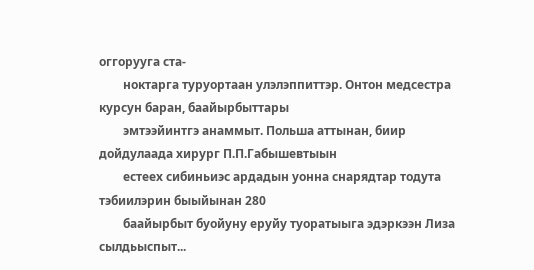оггорууга ста-
        ноктарга туруортаан улэлэппиттэр. Онтон медсестра курсун баран, баайырбыттары
        эмтээйинтгэ анаммыт. Польша аттынан, биир дойдулаада хирург П.П.Габышевтыын
        естеех сибиньиэс ардадын уонна снарядтар тодута тэбиилэрин быыйынан 280
        баайырбыт буойуну еруйу туоратыыга эдэркээн Лиза сылдьыспыт...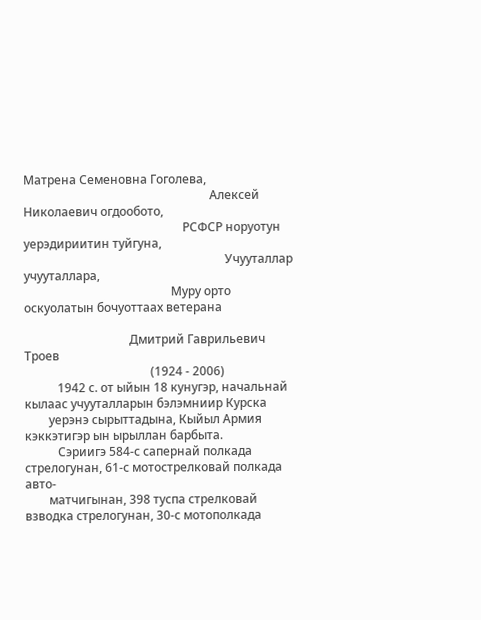Матрена Семеновна Гоголева,
                                                              Алексей Николаевич огдообото,
                                                     РСФСР норуотун уерэдириитин туйгуна,
                                                                   Учууталлар учууталлара,
                                                 Муру орто оскуолатын бочуоттаах ветерана

                                   Дмитрий Гаврильевич Троев
                                          (1924 - 2006)
           1942 с. от ыйын 18 кунугэр, начальнай кылаас учууталларын бэлэмниир Курска
        уерэнэ сырыттадына, Кыйыл Армия кэккэтигэр ын ырыллан барбыта.
           Сэриигэ 584-с сапернай полкада стрелогунан, 61-с мотострелковай полкада авто-
        матчигынан, 398 туспа стрелковай взводка стрелогунан, 30-с мотополкада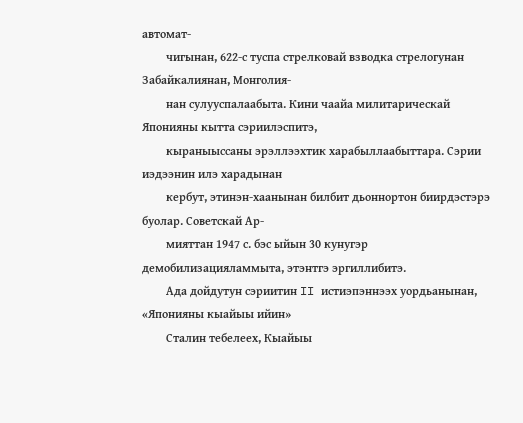автомат-
        чигынан, 622-с туспа стрелковай взводка стрелогунан Забайкалиянан, Монголия-
        нан сулууспалаабыта. Кини чаайа милитарическай Японияны кытта сэриилэспитэ,
        кыраныыссаны эрэллээхтик харабыллаабыттара. Сэрии иэдээнин илэ харадынан
        кербут, этинэн-хаанынан билбит дьоннортон биирдэстэрэ буолар. Советскай Ар-
        мияттан 1947 с. бэс ыйын 30 кунугэр демобилизацияламмыта, этэнтгэ эргиллибитэ.
        Ада дойдутун сэриитин II истиэпэннээх уордьанынан, «Японияны кыайыы ийин»
        Сталин тебелеех, Кыайыы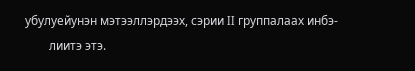убулуейунэн мэтээллэрдээх, сэрии II группалаах инбэ-
        лиитэ этэ.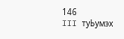146      III туЬумэх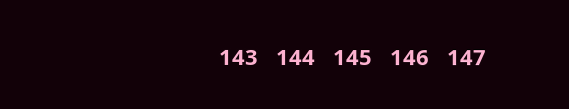143   144   145   146   147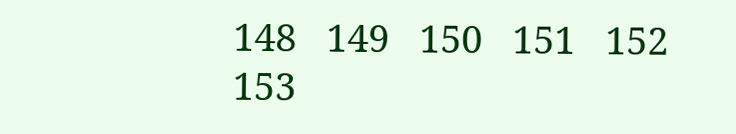148   149   150   151   152   153